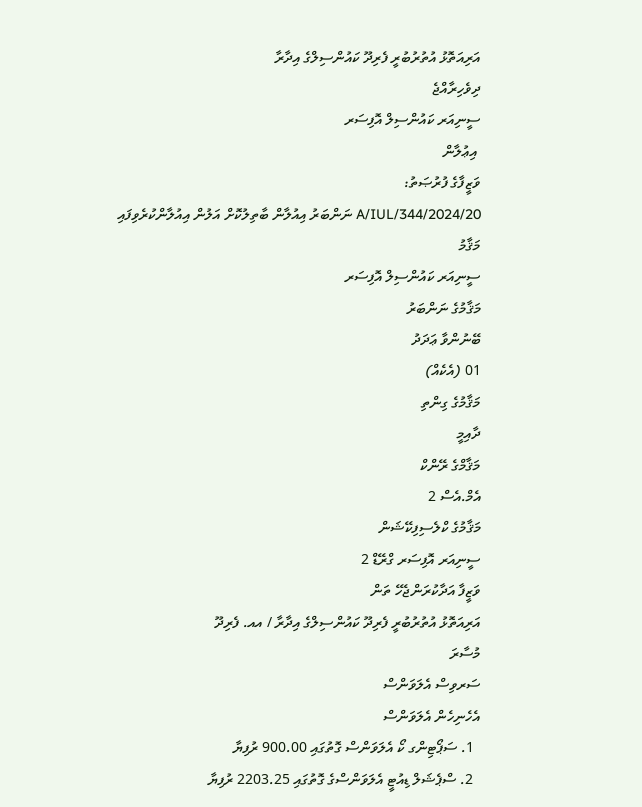އަރިއަތޮޅު އުތުރުބުރީ ފެރިދޫ ކައުންސިލްގެ އިދާރާ
ދިވެހިރާއްޖެ
ސީނިއަރ ކައުންސިލް އޮފިސަރ
 އިޢުލާން
ވަޒީފާގެ ފުރުޞަތު:
A/IUL/344/2024/20 ނަންބަރު އިއުލާން ބާތިލުކޮށް އަލުން އިއުލާންކުރެވިފައި
މަޤާމު
ސީނިއަރ ކައުންސިލް އޮފިސަރ
މަޤާމުގެ ނަންބަރު
ބޭނުންވާ ޢަދަދު
01 (އެކެއް)
މަޤާމުގެ ގިންތި
ދާއިމީ
މަޤާމްގެ ރޭންކް
އެމް.އެސް 2
މަޤާމުގެ ކްލެސިފިކޭޝަން
ސީނިއަރ އޮފިސަރ ގްރޭޑް 2
ވަޒީފާ އަދާކުރަންޖެހޭ ތަން
އަރިއަތޮޅު އުތުރުބުރީ ފެރިދޫ ކައުންސިލްގެ އިދާރާ / އއ. ފެރިދޫ
މުސާރަ
ސަރވިސް އެލަވަންސް
އެހެނިހެން އެލަވަންސް
  1. ސަޕޯޓިންގ ކޯ އެލަވަންސް ގޮތުގައި 900.00 ރުފިޔާ
  2. ސްޕެޝަލް ޑިއުޓީ އެލަވަންސްގެ ގޮތުގައި 2203.25 ރުފިޔާ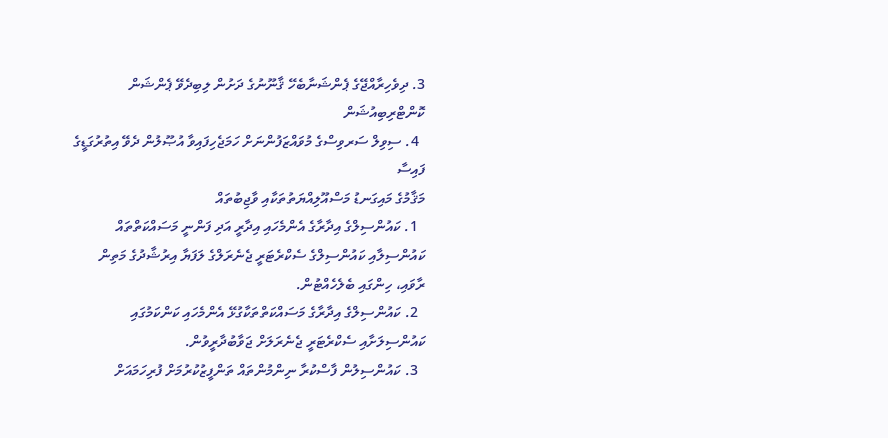3. ދިވެހިރާއްޖޭގެ ޕެންޝަނާބެހޭ ޤާނޫނުގެ ދަށުން ލިބިދެވޭ ޕެންޝަން ކޮންޓްރިބިއުޝަން
  4. ސިވިލް ސަރވިސްގެ މުވައްޒަފުންނަށް ހަމަޖެހިފައިވާ އުޞޫލުން ދެވޭ އިތުރުގަޑީގެ ފައިސާ
މަޤާމުގެ މައިގަނޑު މަސްއޫލިއްޔަތުތަކާއި ވާޖިބުތައް
  1. ކައުންސިލްގެ އިދާރާގެ އެންމެހައި އިދާރީ އަދި ފަންނީ މަސައްކަތްތައް ކައުންސިލާއި ކައުންސިލްގެ ސެކްރެޓަރީ ޖެނެރަލްގެ ލަފަޔާ އިރުޝާދުގެ މަތިން ރާވައި، ހިންގައި ބެލެހެއްޓުން.
  2. ކައުންސިލްގެ އިދާރާގެ މަސައްކަތްތަކާގުޅޭ އެންމެހައި ކަންކަމުގައި ކައުންސިލަށާއި ސެކްރެޓަރީ ޖެނެރަލަށް ޖަވާބުދާރީވުން.
  3. ކައުންސިލުން ފާސްކުރާ ނިންމުންތައް ތަންފީޒުކުރުމަށް ފުރިހަމައަށް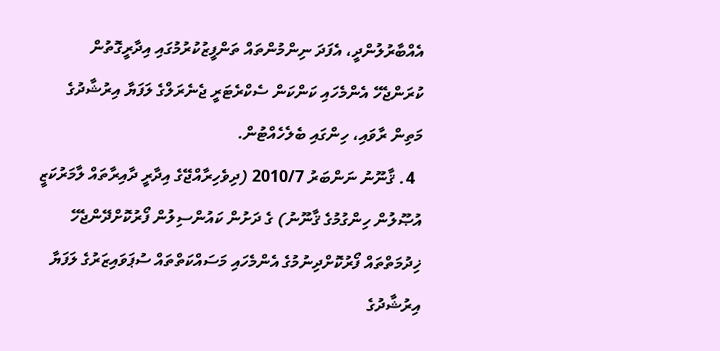އެއްބާރުލުންދީ، އެފަދަ ނިންމުންތައް ތަންފީޒުކުރުމުގައި އިދާރީގޮތުން ކުރަންޖެހޭ އެންމެހައި ކަންކަން ސެކްރެޓަރީ ޖެނެރަލްގެ ލަފަޔާ އިރުޝާދުގެ މަތިން ރާވައި، ހިންގައި ބެލެހެއްޓުން.
  4. ޤާނޫނު ނަންބަރު 2010/7 (ދިވެހިރާއްޖޭގެ އިދާރީ ދާއިރާތައް ލާމަރުކަޒީ އުޞޫލުން ހިންގުމުގެ ޤާނޫނު) ގެ ދަށުން ކައުންސިލުން ފޯރުކޮށްދޭންޖެހޭ ޚިދުމަތްތައް ފޯރުކޮށްދިނުމުގެ އެންމެހައި މަސައްކަތްތައް ސުޕަވައިޒަރުގެ ލަފަޔާ އިރުޝާދުގެ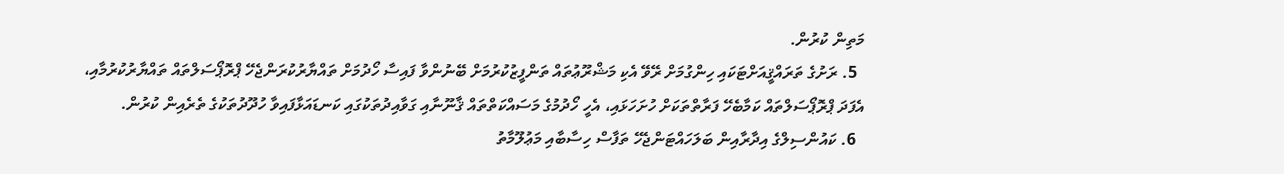މަތިން ކުރުން.
  5. ރަށުގެ ތަރައްޤީއަށްޓަކައި ހިންގުމަށް ރޭވޭ އެކި މަޝްރޫޢުތައް ތަންފީޒުކުރުމަށް ބޭނުންވާ ފައިސާ ހޯދުމަށް ތައްޔާރުކުރަންޖެހޭ ޕްރޮޕޯސަލްތައް ތައްޔާރުކުރުމާއި، އެފަދަ ޕްރޮޕޯސަލްތައް ކަމާބެހޭ ފަރާތްތަކަށް ހުށަހަޅައި، އެހީ ހޯދުމުގެ މަސައްކަތްތައް ޤާނޫނާއި ގަވާއިދުތަކުގައި ކަނޑައަޅާފައިވާ ހުދޫދުތަކުގެ ތެރެއިން ކުރުން.
  6. ކައުންސިލްގެ އިދާރާއިން ބަލަހައްޓަންޖެހޭ ތަފާސް ހިސާބާއި މަޢުލޫމާތު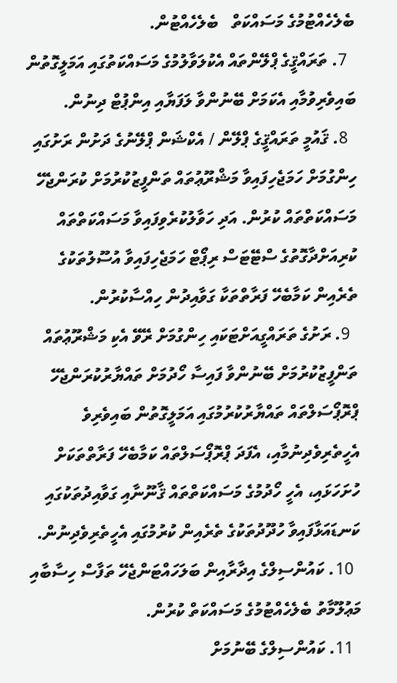ބެލެހެއްޓުމުގެ މަސައްކަތް   ބެލެހެއްޓުން.
  7. ތަރައްޤީގެ ޕްލޭންތައް އެކުލަވާލުމުގެ މަސައްކަތުގައި އަމަލީގޮތުން ބައިވެރިވުމާއި އެކަމަށް ބޭނުންވާ ލަފަޔާއި އިންޕުޓް ދިނުން.
  8. ޤައުމީ ތަރައްޤީގެ ޕްލޭން / އެކްޝަން ޕްލޭނުގެ ދަށުން ރަށުގައި ހިންގުމަށް ހަމަޖެހިފައިވާ މަޝްރޫޢުތައް ތަންފީޒުކުރުމަށް ކުރަންޖެހޭ މަސައްކަތްތައް ކުރުން. އަދި ހަވާލުކުރެވިފައިވާ މަސައްކަތްތައް ކުރިއަށްދާގޮތުގެ ސްޓޭޓަސް ރިޕޯޓް ހަމަޖެހިފައިވާ އުސޫލުތަކުގެ ތެރެއިން ކަމާބެހޭ ފަރާތްތަކާ ގަވާއިދުން ހިއްސާކުރުން.
  9. ރަށުގެ ތަރައްގީއަށްޓަކައި ހިންގުމަށް ރޭވޭ އެކި މަޝްރޫޢުތައް ތަންފީޒުކުރުމަށް ބޭނުންވާ ފައިސާ ހޯދުމަށް ތައްޔާރުކުރަންޖެހޭ ޕްރޮޕޯސަލްތައް ތައްޔާރުކުރުމުގައި އަމަލީގޮތުން ބައިވެރިވެ އެހީތެރިވެދިނުމާއި، އެފަދަ ޕްރޮޕޯސަލްތައް ކަމާބެހޭ ފަރާތްތަކަށް ހުށަހަޅައި، އެހީ ހޯދުމުގެ މަސައްކަތްތައް ޤާނޫނާއި ގަވާއިދުތަކުގައި ކަނޑައަޅާފައިވާ ހުދޫދުތަކުގެ ތެރެއިން ކުރުމުގައި އެހީތެރިވެދިނުން.
  10. ކައުންސިލްގެ އިދާރާއިން ބަލަހައްޓަންޖެހޭ ތަފާސް ހިސާބާއި މަޢުލޫމާތު ބެލެހެއްޓުމުގެ މަސައްކަތް ކުރުން.
  11. ކައުންސިލްގެ ބޭނުމަށް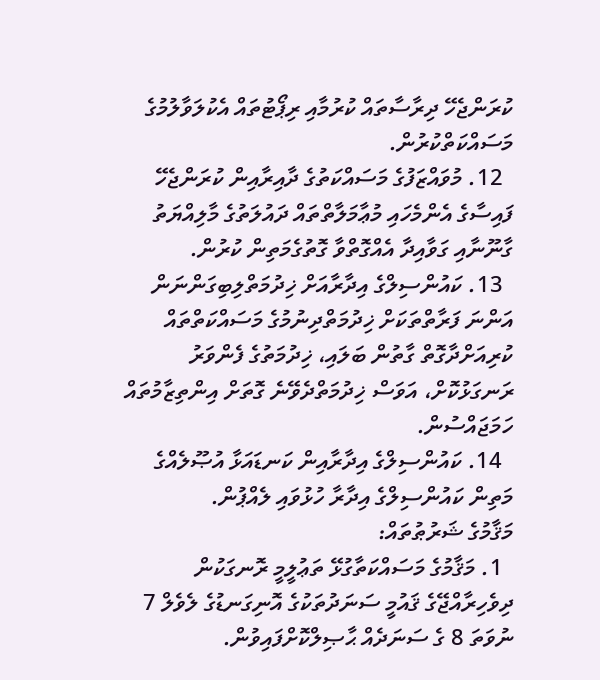ކުރަންޖެހޭ ދިރާސާތައް ކުރުމާއި ރިޕޯޓުތައް އެކުލަވާލުމުގެ މަސައްކަތްކުރުން.
  12. މުވައްޒަފުގެ މަސައްކަތުގެ ދާއިރާއިން ކުރަންޖެހޭ ފައިސާގެ އެންމެހައި މުޢާމަލާތްތައް ދައުލަތުގެ މާލިއްޔަތު ގާނޫނާއި ގަވާއިދާ އެއްގޮތްވާ ގޮތުގެމަތިން ކުރުން.
  13. ކައުންސިލްގެ އިދާރާއަށް ޚިދުމަތްލިބިގަންނަން އަންނަ ފަރާތްތަކަށް ޚިދުމަތްދިނުމުގެ މަސައްކަތްތައް ކުރިއަށްދާގޮތް ގާތުން ބަލައި، ޚިދުމަތުގެ ފެންވަރު ރަނގަޅުކޮށް، އަވަސް ޚިދުމަތްދެވޭނެ ގޮތަށް އިންތިޒާމުތައް ހަމަޖައްސުން.
  14. ކައުންސިލްގެ އިދާރާއިން ކަނޑައަޅާ އުޞޫލެއްގެ މަތިން ކައުންސިލްގެ އިދާރާ ހުޅުވައި ލެއްޕުން.
މަޤާމުގެ ޝަރުޠުތައް:
  1. މަޤާމުގެ މަސައްކަތާގުޅޭ ތަޢުލީމީ ރޮނގަކުން ދިވެހިރާއްޖޭގެ ޤައުމީ ސަނަދުތަކުގެ އޮނިގަނޑުގެ ލެވެލް 7 ނުވަތަ 8 ގެ ސަނަދެއް ޙާޞިލްކޮށްފައިވުން.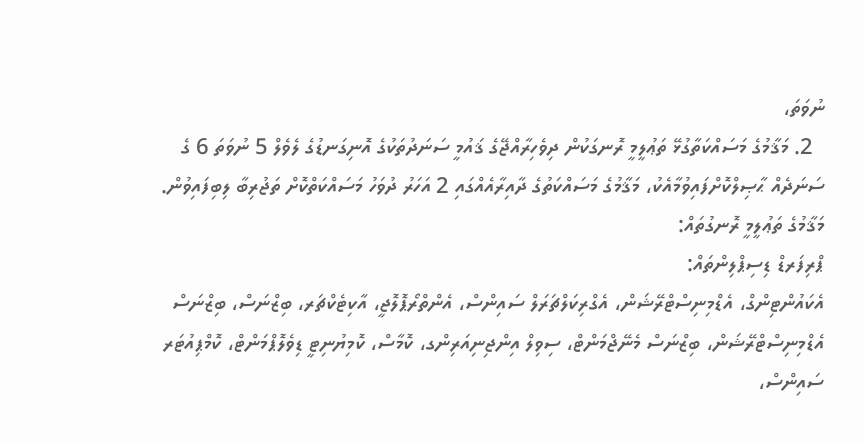ނުވަތަ،
  2. މަޤާމުގެ މަސައްކަތާގުޅޭ ތަޢުލީމީ ރޮނގަކުން ދިވެހިރާއްޖޭގެ ޤައުމީ ސަނަދުތަކުގެ އޮނިގަނޑުގެ ލެވެލް 5 ނުވަތަ 6 ގެ ސަނަދެއް ޙާޞިލްކޮށްފައިވުމާއެކު، މަޤާމުގެ މަސައްކަތުގެ ދާއިރާއެއްގައި 2 އަހަރު ދުވަހު މަސައްކަތްކޮށް ތަޖުރިބާ ލިބިފައިވުން.
މަޤާމުގެ ތަޢުލީމީ ރޮނގުތައް:
ޕްރިފަރޑް ޑިސިޕްލިންތައް:
އެކައުންޓިންގް، އެޑްމިނިސްޓްރޭޝަން، އެގްރިކަލްޗަރަލް ސައިންސް، އެންތްރޯޕޮލޮޖީ، އާކިޓެކްޗަރ، ބިޒްނަސް، ބިޒްނަސް އެޑްމިނިސްޓްރޭޝަން، ބިޒްނަސް މެނޭޖްމަންޓް، ސިވިލް އިންޖިނިއަރިންގ، ކޮމާސް، ކޮމިޔުނިޓީ ޑިވެލޮޕްމަންޓް، ކޮމްޕިއުޓަރ ސައިންސް،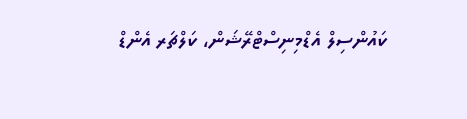ކައުންސިލް އެޑްމިނިސްޓްރޭޝަން، ކަލްޗަރ އެންޑް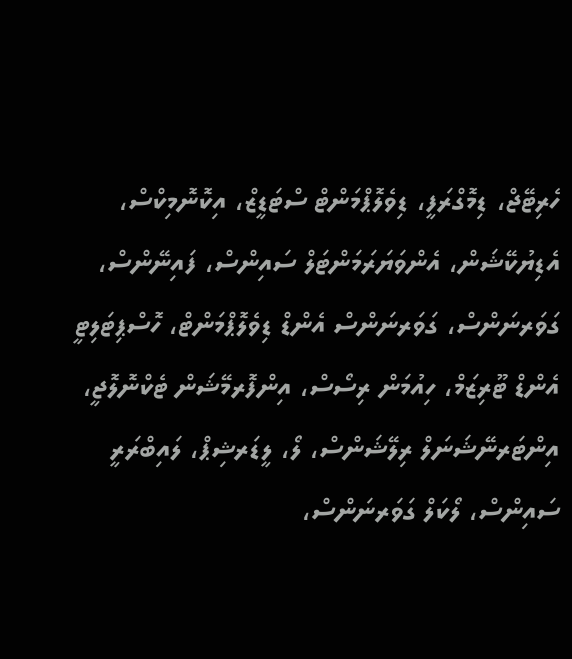ހެރިޓޭޖް، ޑިމޮގްރަފީ، ޑިވެލޮޕްމަންޓް ސްޓަޑީޒް، އިކޮނޮމިކްސް، އެޑިޔުކޭޝަން، އެންވަޔަރަމަންޓަލް ސައިންސް، ފައިނޭންސް، ގަވަރނަންސް، ގަވަރނަންސް އެންޑް ޑިވެލޮޕްމަންޓް، ހޮސްޕިޓަލިޓީ އެންޑް ޓޫރިޒަމް، ހިއުމަން ރިސޯސް، އިންފޮރމޭޝަން ޓެކްނޮލޮޖީ، އިންޓަރނޭޝަނަލް ރިލޭޝަންސް، ލޯ، ލީޑަރޝިޕް، ލައިބްރަރީ ސައިންސް، ލޯކަލް ގަވަރނަންސް،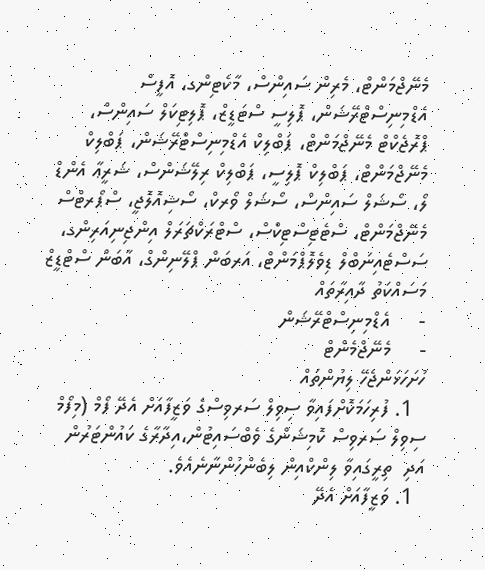މެނޭޖްމަންޓް، މެރިން ސައިންސް، މާކެޓިންގ، އޮފީސް އެޑްމިނިސްޓްރޭޝަން، ޕޮލިސީ ސްޓަޑީޒް، ޕޮލިޓިކަލް ސައިންސް، ޕްރޮޖެކްޓް މެނޭޖްމަންޓް، ޕަބްލިކް އެޑްމިނިސްޓްރޭޝަން، ޕަބްލިކް މެނޭޖްމަންޓް، ޕަބްލިކް ޕޮލިސީ، ޕަބްލިކް ރިލޭޝަންސް، ޝަރީޢާ އެންޑް ލޯ، ސޯޝަލް ސައިންސް، ސޯޝަލް ވޯރކް، ސޯޝިއޮލޮޖީ، ސްޕޯރޓްސް މެނޭޖްމަންޓް، ސްޓެޓިސްޓިކްސް، ސްޓްރަކްޗަރަލް އިންޖިނިއަރިންގ، ސަސްޓެއިނަބްލް ޑިވެލޮޕްމަންޓް، އަރބަން ޕްލޭނިންގް، އާބަން ސްޓްޑީޒް
މަސައްކަތު ދާއިރާތައް
-     އެޑްމިނިސްޓްރޭޝަން
-     މެނޭޖްމެންޓް
ހުށަހަޅަންޖެހޭ ލިޔުންތައް
  1. ފުރިހަމަކޮށްފައިވާ ސިވިލް ސަރވިސްގެ ވަޒީފާއަށް އެދޭ ފޯމް (މިފޯމް ސިވިލް ސަރވިސް ކޮމިޝަންގެ ވެބްސައިޓުން،އިދާރާގެ ކައުންޓަރުން އަދި  ތިރީގައިވާ ލިންކްއިން ލިބެންހުންނާނެއެވެ.
  1. ވަޒީފާއަށް އެދޭ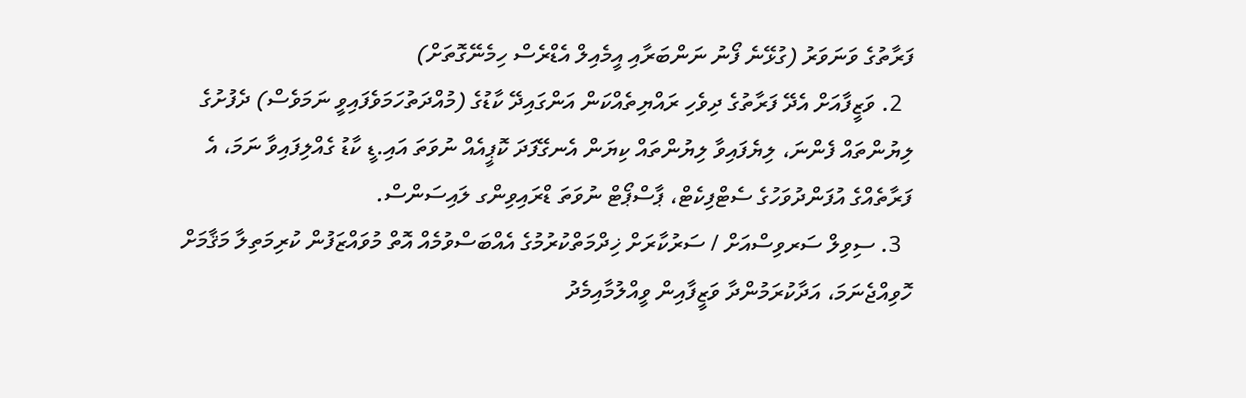ފަރާތުގެ ވަނަވަރު (ގުޅޭނެ ފޯނު ނަންބަރާއި އީމެއިލް އެޑްރެސް ހިމެނޭގޮތަށް)
  2. ވަޒީފާއަށް އެދޭ ފަރާތުގެ ދިވެހި ރައްޔިތެއްކަން އަންގައިދޭ ކާޑުގެ (މުއްދަތުހަމަވެފައިވީ ނަމަވެސް) ދެފުށުގެ ލިޔުންތައް ފެންނަ، ލިޔެފައިވާ ލިޔުންތައް ކިޔަން އެނގޭފަދަ ކޮޕީއެއް ނުވަތަ އައި.ޑީ ކާޑު ގެއްލިފައިވާ ނަމަ، އެ ފަރާތެއްގެ އުފަންދުވަހުގެ ސެޓްފިކެޓް، ޕާސްޕޯޓް ނުވަތަ ޑްރައިވިންގ ލައިސަންސް.
  3. ސިވިލް ސަރވިސްއަށް / ސަރުކާރަށް ޚިދްމަތްކުރުމުގެ އެއްބަސްވުމެއް އޮތް މުވައްޒަފުން ކުރިމަތިލާ މަޤާމަށް ހޮވިއްޖެނަމަ، އަދާކުރަމުންދާ ވަޒީފާއިން ވީއްލުމާއިމެދު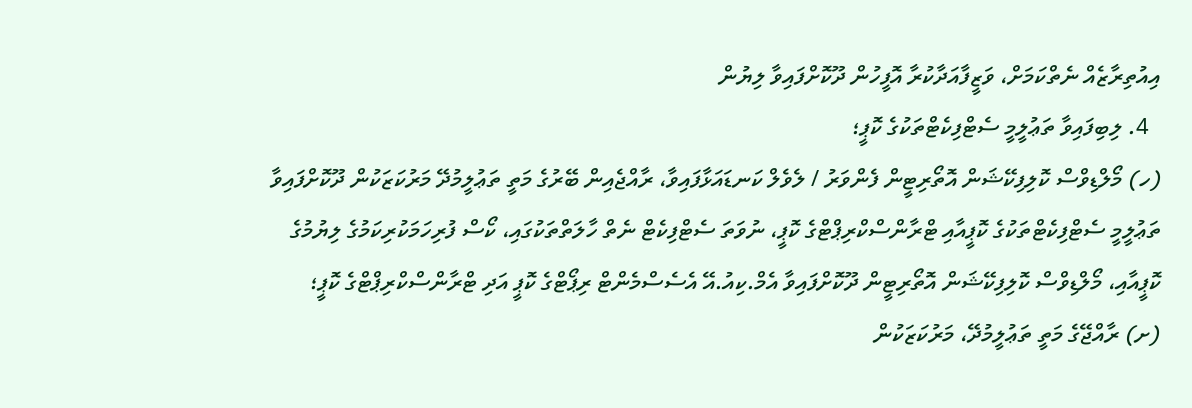އިއުތިރާޒެއް ނެތްކަމަށް، ވަޒީފާއަދާކުރާ އޮފީހުން ދޫކޮށްފައިވާ ލިޔުން
  4. ލިބިފައިވާ ތަޢުލީމީ ސެޓްފިކެޓްތަކުގެ ކޮޕީ؛
(ހ) މޯލްޑިވްސް ކޮލިފިކޭޝަން އޮތޯރިޓީން ފެންވަރު / ލެވެލް ކަނޑައަޅާފައިވާ، ރާއްޖެއިން ބޭރުގެ މަތީ ތަޢުލީމުދޭ މަރުކަޒަކުން ދޫކޮށްފައިވާ ތަޢުލީމީ ސެޓްފިކެޓްތަކުގެ ކޮޕީއާއި ޓްރާންސްކްރިޕްޓްގެ ކޮޕީ، ނުވަތަ ސެޓްފިކެޓް ނެތް ހާލަތްތަކުގައި، ކޯސް ފުރިހަމަކުރިކަމުގެ ލިޔުމުގެ ކޮޕީއާއި، މޯލްޑިވްސް ކޮލިފިކޭޝަން އޮތޯރިޓީން ދޫކޮށްފައިވާ އެމް.ކިއު.އޭ އެސެސްމެންޓް ރިޕޯޓްގެ ކޮޕީ އަދި ޓްރާންސްކްރިޕްޓްގެ ކޮޕީ؛
(ށ) ރާއްޖޭގެ މަތީ ތަޢުލީމުދޭ، މަރުކަޒަކުން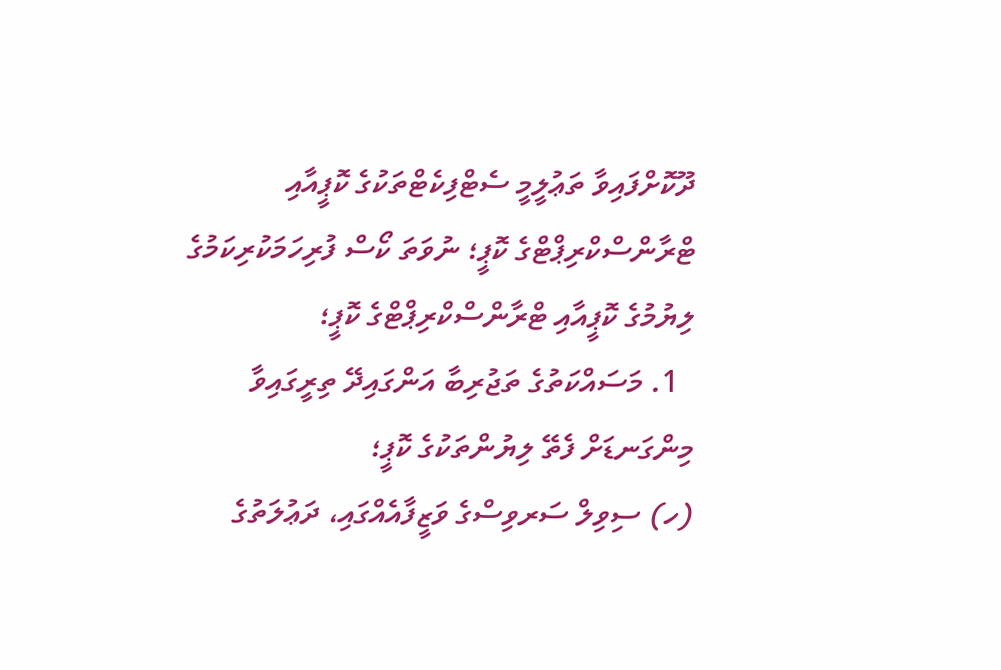ދޫކޮށްފައިވާ ތަޢުލީމީ ސެޓްފިކެޓްތަކުގެ ކޮޕީއާއި ޓްރާންސްކްރިޕްޓްގެ ކޮޕީ؛ ނުވަތަ ކޯސް ފުރިހަމަކުރިކަމުގެ ލިޔުމުގެ ކޮޕީއާއި ޓްރާންސްކްރިޕްޓްގެ ކޮޕީ؛
  1. މަސައްކަތުގެ ތަޖުރިބާ އަންގައިދޭ ތިރީގައިވާ މިންގަނޑަށް ފެތޭ ލިޔުންތަކުގެ ކޮޕީ؛
(ހ) ސިވިލް ސަރވިސްގެ ވަޒީފާއެއްގައި، ދަޢުލަތުގެ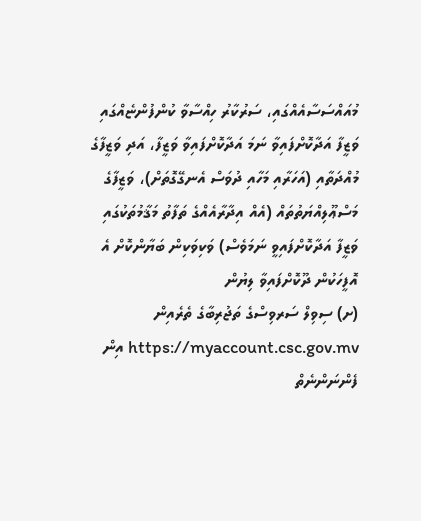މުއައްސަސާއެއްގައި، ސަރުކާރު ހިއްސާވާ ކުންފުންޏެއްގައި ވަޒީފާ އަދާކޮށްފައިވާ ނަމަ އަދާކޮށްފައިވާ ވަޒީފާ، އަދި ވަޒީފާގެ މުއްދަތާއި (އަހަރާއި މަހާއި ދުވަސް އެނގޭގޮތަށް)، ވަޒީފާގެ މަސްޢޫލިއްޔަތުތައް (އެއް އިދާރާއެއްގެ ތަފާތު މަޤާމުތަކުގައި ވަޒީފާ އަދާކޮށްފައިވީ ނަމަވެސް) ވަކިވަކިން ބަޔާންކޮށް އެ އޮފީހަކުން ދޫކޮށްފައިވާ ލިޔުން
(ށ) ސިވިލް ސަރވިސްގެ ތަޖުރިބާގެ ތެރެއިން https://myaccount.csc.gov.mv އިން ފެންނަންނެތް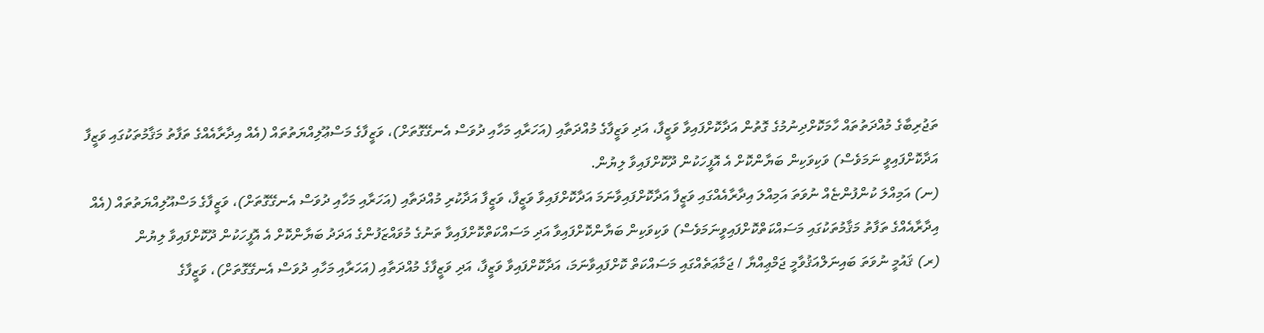ތަޖުރިބާގެ މުއްދަތުތައް ހާމަކޮށްދިނުމުގެ ގޮތުން އަދާކޮށްފައިވާ ވަޒީފާ، އަދި ވަޒީފާގެ މުއްދަތާއި (އަހަރާއި މަހާއި ދުވަސް އެނގޭގޮތަށް)، ވަޒީފާގެ މަސްޢޫލިއްޔަތުތައް (އެއް އިދާރާއެއްގެ ތަފާތު މަޤާމުތަކުގައި ވަޒީފާ އަދާކޮށްފައިވީ ނަމަވެސް) ވަކިވަކިން ބަޔާންކޮށް އެ އޮފީހަކުން ދޫކޮށްފައިވާ ލިޔުން.
(ނ) އަމިއްލަ ކުންފުންޏެއް ނުވަތަ އަމިއްލަ އިދާރާއެއްގައި ވަޒީފާ އަދާކޮށްފައިވާނަމަ އަދާކޮށްފައިވާ ވަޒީފާ، ވަޒީފާ އަދާކުރި މުއްދަތާއި (އަހަރާއި މަހާއި ދުވަސް އެނގޭގޮތަށް)، ވަޒީފާގެ މަސްއޫލިއްޔަތުތައް (އެއް އިދާރާއެއްގެ ތަފާތު މަޤާމުތަކުގައި މަސައްކަތްކޮށްފައިވީނަމަވެސް) ވަކިވަކިން ބަޔާންކޮށްފައިވާ އަދި މަސައްކަތްކޮށްފައިވާ ތަނުގެ މުވައްޒަފުންގެ އަދަދު ބަޔާންކޮށް އެ އޮފީހަކުން ދޫކޮށްފައިވާ ލިޔުން
(ރ) ޤައުމީ ނުވަތަ ބައިނަލްއަޤުވާމީ ޖަމްޢިއްޔާ / ޖަމާޢަތެއްގައި މަސައްކަތް ކޮށްފައިވާނަމަ، އަދާކޮށްފައިވާ ވަޒީފާ، އަދި ވަޒީފާގެ މުއްދަތާއި (އަހަރާއި މަހާއި ދުވަސް އެނގޭގޮތަށް)، ވަޒީފާގެ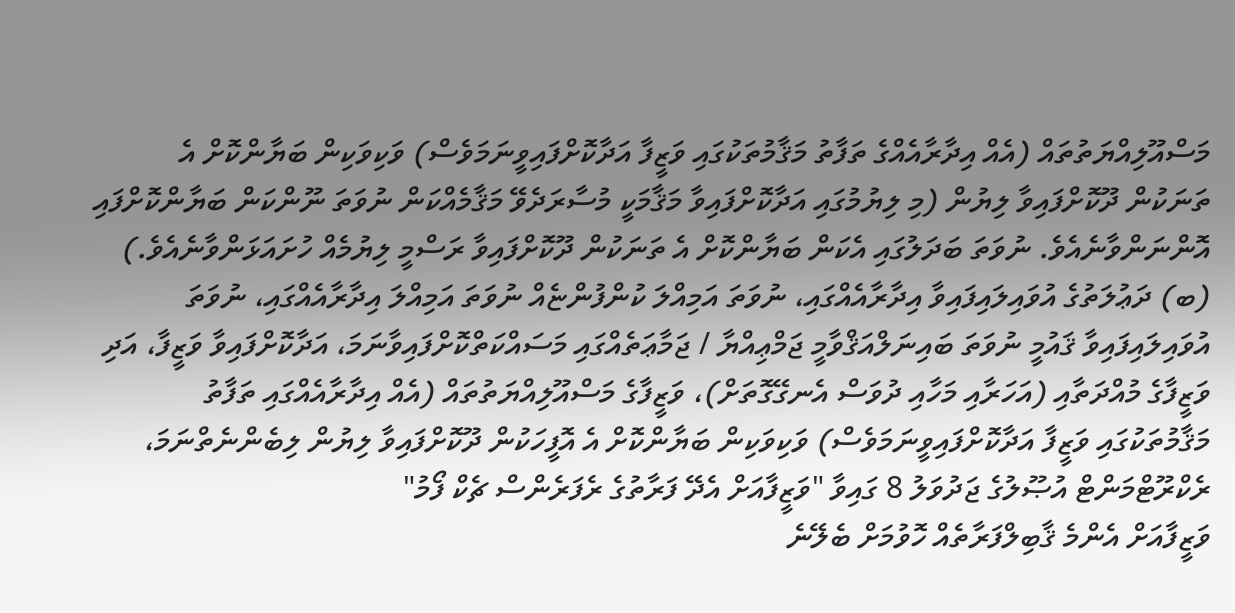މަސްއޫލިއްޔަތުތައް (އެއް އިދާރާއެއްގެ ތަފާތު މަޤާމުތަކުގައި ވަޒީފާ އަދާކޮށްފައިވީނަމަވެސް) ވަކިވަކިން ބަޔާންކޮށް އެ ތަނަކުން ދޫކޮށްފައިވާ ލިޔުން (މި ލިޔުމުގައި އަދާކޮށްފައިވާ މަޤާމަކީ މުސާރަދެވޭ މަޤާމެއްކަން ނުވަތަ ނޫންކަން ބަޔާންކޮށްފައި އޮންނަންވާނެއެވެ. ނުވަތަ ބަދަލުގައި އެކަން ބަޔާންކޮށް އެ ތަނަކުން ދޫކޮށްފައިވާ ރަސްމީ ލިޔުމެއް ހުށައަޅަންވާނެއެވެ.)
(ބ) ދަޢުލަތުގެ އުވައިލައިފައިވާ އިދާރާއެއްގައި، ނުވަތަ އަމިއްލަ ކުންފުންޏެއް ނުވަތަ އަމިއްލަ އިދާރާއެއްގައި، ނުވަތަ އުވައިލައިފައިވާ ޤައުމީ ނުވަތަ ބައިނަލްއަޤްވާމީ ޖަމްޢިއްޔާ / ޖަމާޢަތެއްގައި މަސައްކަތްކޮށްފައިވާނަމަ، އަދާކޮށްފައިވާ ވަޒީފާ، އަދި ވަޒީފާގެ މުއްދަތާއި (އަހަރާއި މަހާއި ދުވަސް އެނގޭގޮތަށް)، ވަޒީފާގެ މަސްއޫލިއްޔަތުތައް (އެއް އިދާރާއެއްގައި ތަފާތު މަޤާމުތަކުގައި ވަޒީފާ އަދާކޮށްފައިވީނަމަވެސް) ވަކިވަކިން ބަޔާންކޮށް އެ އޮފީހަކުން ދޫކޮށްފައިވާ ލިޔުން ލިބެންނެތްނަމަ، ރެކްރޫޓްމަންޓް އުޞޫލުގެ ޖަދުވަލު 8 ގައިވާ "ވަޒީފާއަށް އެދޭ ފަރާތުގެ ރެފަރެންސް ޗެކް ފޯމު"
ވަޒީފާއަށް އެންމެ ޤާބިލްފަރާތެއް ހޮވުމަށް ބެލޭނެ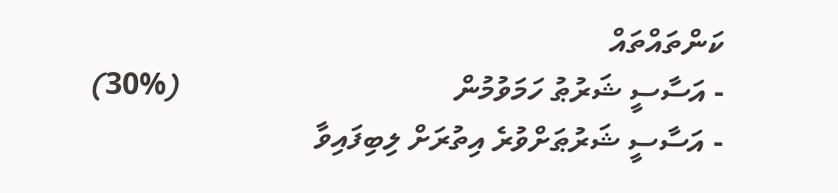ކަންތައްތައް
- އަސާސީ ޝަރުޠު ހަމަވުމުން                                   (%30)
- އަސާސީ ޝަރުޠަށްވުރެ އިތުރަށް ލިބިފައިވާ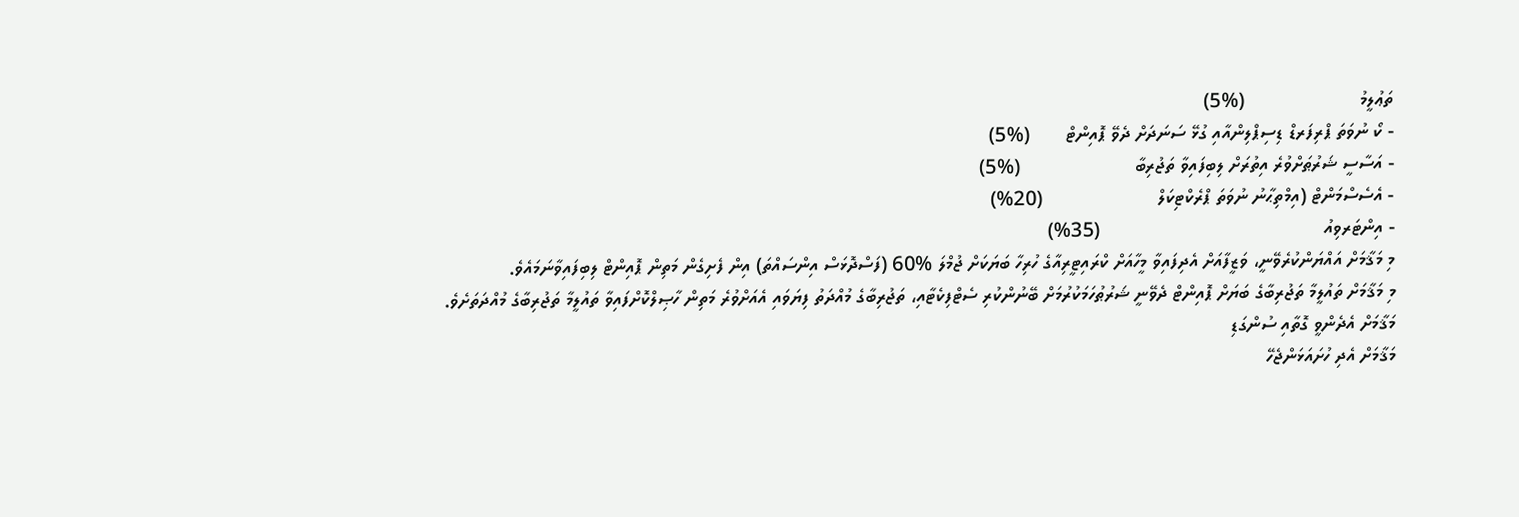ތަޢުލީމު                      (%5)
- ކޯ ނުވަތަ ޕްރިފަރޑް ޑިސިޕްލިންއާއި ގުޅޭ ސަނަދަށް ދެވޭ ޕޮއިންޓް       (%5)
- އަސާސީ ޝަރުޠަށްވުރެ އިތުރަށް ލިބިފައިވާ ތަޖުރިބާ                      (%5)
- އެސެސްމަންޓް (އިމްތިޙާނު ނުވަތަ ޕްރެކްޓިކަލް                      (20%)
- އިންޓަރވިއު                                           (35%)
މި މަޤާމަށް އައްޔަންކުރެވޭނީ، ވަޒީފާއަށް އެދިފައިވާ މީހާއަށް ކްރައިޓީރިއާގެ ހުރިހާ ބަޔަކަށް ޖުމްލަ %60 (ފަސްދޮޅަސް އިންސައްތަ) އިން ފެށިގެން މަތިން ޕޮއިންޓް ލިބިފައިވާނަމައެވެ.
މި މަޤާމަށް ތައުލީމާ ތަޖުރިބާގެ ބަޔަށް ޕޮއިންޓް ދެވޭނީ ޝަރުޠުހަމަކުރުމަށް ބޭނުންކުރި ސެޓްފިކެޓާއި، ތަޖުރިބާގެ މުއްދަތު ފިޔަވައި އެއަށްވުރެ މަތިން ހާޞިލްކޮށްފައިވާ ތައުލީމާ ތަޖުރިބާގެ މުއްދަތަށެވެ.
މަޤާމަށް އެދެންވީ ގޮތާއި ސުންގަޑި
މަޤާމަށް އެދި ހުށައަޅަންޖެހޭ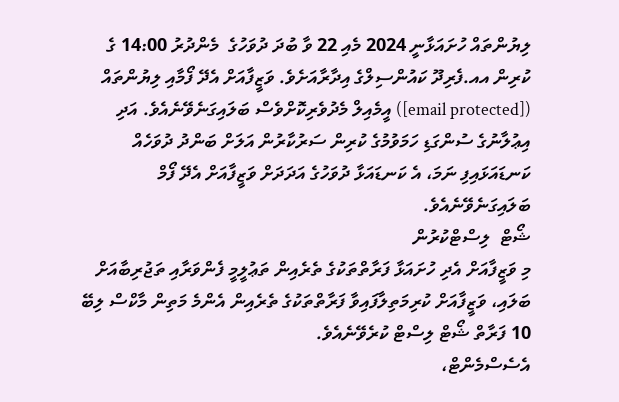ލިޔުންތައް ހުށައަޅާނީ 2024 މެއި 22 ވާ ބުދަ ދުވަހުގެ  މެންދުރު 14:00 ގެ ކުރިން އއ.ފެރިދޫ ކައުންސިލްގެ އިދާރާއަށެވެ. ވަޒީފާއަށް އެދޭ ފޯމާއި ލިޔުންތައް ([email protected]) އީމެއިލް މެދުވެރިކޮށްވެސް ބަލައިގަނެވޭނެއެވެ. އަދި އިޢުލާނުގެ ސުންގަޑި ހަމަވުމުގެ ކުރިން ސަރުކާރުން އަލަށް ބަންދު ދުވަހެއް ކަނޑައަޅައިފި ނަމަ، އެ ކަނޑައަޅާ ދުވަހުގެ އަދަދަށް ވަޒީފާއަށް އެދޭ ފޯމް ބަލައިގަނެވޭނެއެވެ.
ޝޯޓް  ލިސްޓްކުރުން
މި ވަޒީފާއަށް އެދި ހުށައަޅާ ފަރާތްތަކުގެ ތެރެއިން ތަޢުލީމީ ފެންވަރާއި ތަޖުރިބާއަށް ބަލައި، ވަޒީފާއަށް ކުރިމަތިލާފައިވާ ފަރާތްތަކުގެ ތެރެއިން އެންމެ މަތިން މާކްސް ލިބޭ 10 ފަރާތް ޝޯޓް ލިސްޓް ކުރެވޭނެއެވެ.
އެސެސްމެންޓް،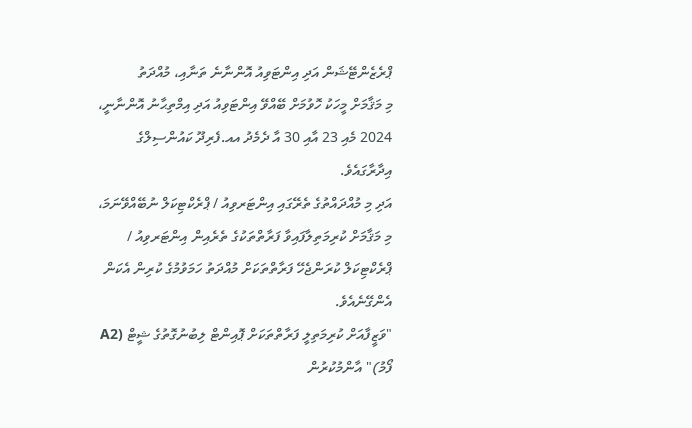ޕްރެޒެންޓޭޝަން އަދި އިންޓަވިއު އޮންނާނެ ތަނާއި، މުއްދަތު
މި މަޤާމަށް މީހަކު ހޮވުމަށް ބޭއްވޭ އިންޓަވިއު އަދި އިމްތިޙާނު އޮންނާނީ، 2024 މެއި 23 އާއި 30 އާ ދެމެދު އއ.ފެރިދޫ ކައުންސިލްގެ އިދާރާގައެވެ.
އަދި މި މުއްދައްތުގެ ތެރޭގައި އިންޓަރވިއު / ޕްރެކްޓިކަލް ނުބޭއްވޭނަމަ، މި މަޤާމަށް ކުރިމަތިލާފައިވާ ފަރާތްތަކުގެ ތެރެއިން އިންޓަރވިއު / ޕްރެކްޓިކަލް ކުރަންޖެހޭ ފަރާތްތަކަށް މުއްދަތު ހަމަވުމުގެ ކުރިން އެކަން އެންގޭނެއެވެ.
"ވަޒީފާއަށް ކުރިމަތިލީ ފަރާތްތަކަށް ޕޮއިންޓް ލިބުނުގޮތުގެ ޝީޓް (A2 ފޯމު)" އާންމުކުރުން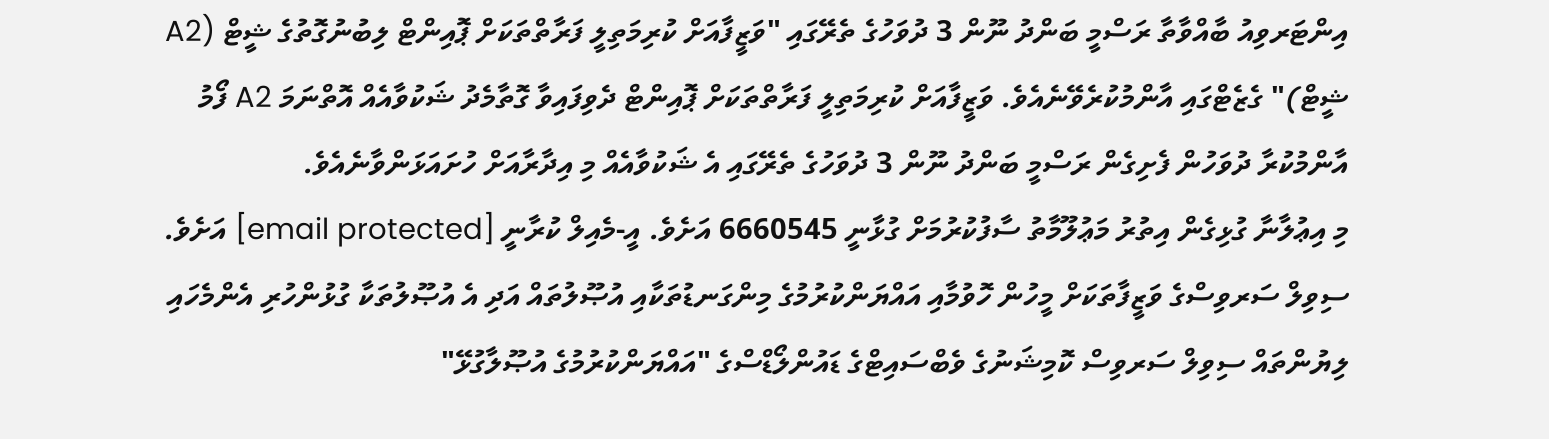އިންޓަރވިއު ބާއްވާތާ ރަސްމީ ބަންދު ނޫން 3 ދުވަހުގެ ތެރޭގައި "ވަޒީފާއަށް ކުރިމަތިލީ ފަރާތްތަކަށް ޕޮއިންޓް ލިބުނުގޮތުގެ ޝީޓް (A2 ޝީޓް)" ގެޒެޓްގައި އާންމުކުރެވޭނެއެވެ. ވަޒީފާއަށް ކުރިމަތިލީ ފަރާތްތަކަށް ޕޮއިންޓް ދެވިފައިވާ ގޮތާމެދު ޝަކުވާއެއް އޮތްނަމަ A2 ފޯމު އާންމުކުރާ ދުވަހުން ފެށިގެން ރަސްމީ ބަންދު ނޫން 3 ދުވަހުގެ ތެރޭގައި އެ ޝަކުވާއެއް މި އިދާރާއަށް ހުށައަޅަންވާނެއެވެ.
މި އިޢުލާނާ ގުޅިގެން އިތުރު މަޢުލޫމާތު ސާފުކުރުމަށް ގުޅާނީ 6660545 އަށެވެ. އީ-މެއިލް ކުރާނީ [email protected] އަށެވެ. ސިވިލް ސަރވިސްގެ ވަޒީފާތަކަށް މީހުން ހޮވުމާއި އައްޔަންކުރުމުގެ މިންގަނޑުތަކާއި އުޞޫލުތައް އަދި އެ އުޞޫލުތަކާ ގުޅުންހުރި އެންމެހައި ލިޔުންތައް ސިވިލް ސަރވިސް ކޮމިޝަނުގެ ވެބްސައިޓްގެ ޑައުންލޯޑްސްގެ "އައްޔަންކުރުމުގެ އުޞޫލާގުޅޭ"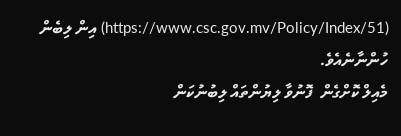(https://www.csc.gov.mv/Policy/Index/51) އިން ލިބެން ހުންނާނެއެވެ.
މެއިލް ކޮށްގެން  ފޮނުވާ ލިޔުންތައް ލިބުނުކަން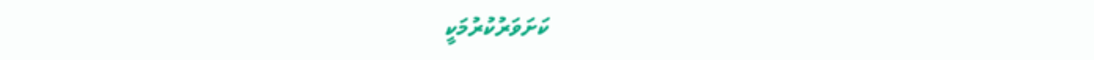ކަށަވަރުކުރުމަކީ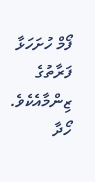ފޯމް ހުށަހަޅާ ފަރާތުގެ ޒިންމާއެކެވެ.
ހޯދާ